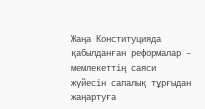Жаңа Конституцияда қабылданған реформалар – мемлекеттің саяси жүйесін сапалық тұрғыдан жаңартуға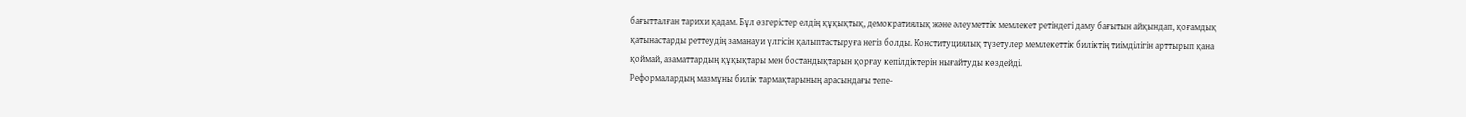бағытталған тарихи қадам. Бұл өзгерістер елдің құқықтық, демократиялық және әлеуметтік мемлекет ретіндегі даму бағытын айқындап, қоғамдық қатынастарды реттеудің заманауи үлгісін қалыптастыруға негіз болды. Конституциялық түзетулер мемлекеттік биліктің тиімділігін арттырып қана қоймай, азаматтардың құқықтары мен бостандықтарын қорғау кепілдіктерін нығайтуды көздейді.
Реформалардың мазмұны билік тармақтарының арасындағы тепе-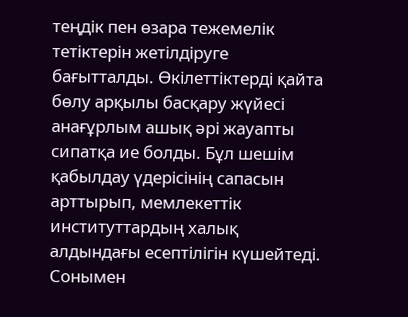теңдік пен өзара тежемелік тетіктерін жетілдіруге бағытталды. Өкілеттіктерді қайта бөлу арқылы басқару жүйесі анағұрлым ашық әрі жауапты сипатқа ие болды. Бұл шешім қабылдау үдерісінің сапасын арттырып, мемлекеттік институттардың халық алдындағы есептілігін күшейтеді.
Сонымен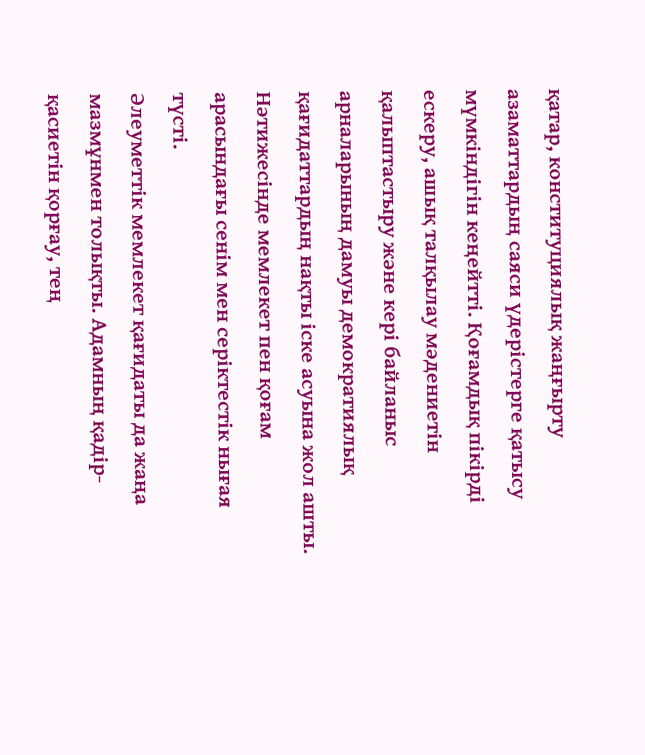қатар, конституциялық жаңғырту азаматтардың саяси үдерістерге қатысу мүмкіндігін кеңейтті. Қоғамдық пікірді ескеру, ашық талқылау мәдениетін қалыптастыру және кері байланыс арналарының дамуы демократиялық қағидаттардың нақты іске асуына жол ашты. Нәтижесінде мемлекет пен қоғам арасындағы сенім мен серіктестік нығая түсті.
Әлеуметтік мемлекет қағидаты да жаңа мазмұнмен толықты. Адамның қадір-қасиетін қорғау, тең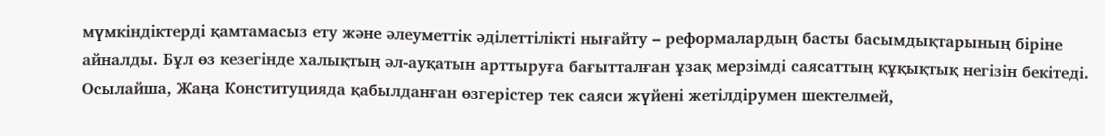мүмкіндіктерді қамтамасыз ету және әлеуметтік әділеттілікті нығайту – реформалардың басты басымдықтарының біріне айналды. Бұл өз кезегінде халықтың әл-ауқатын арттыруға бағытталған ұзақ мерзімді саясаттың құқықтық негізін бекітеді.
Осылайша, Жаңа Конституцияда қабылданған өзгерістер тек саяси жүйені жетілдірумен шектелмей,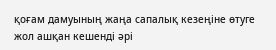қоғам дамуының жаңа сапалық кезеңіне өтуге жол ашқан кешенді әрі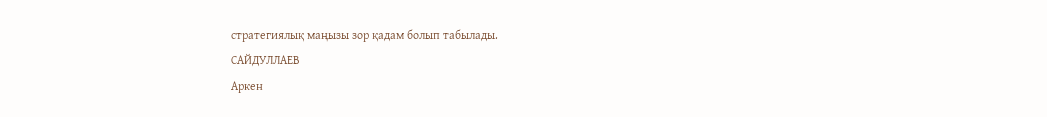стратегиялық маңызы зор қадам болып табылады.
САЙДУЛЛАЕВ
Аркен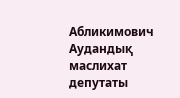Абликимович
Аудандық маслихат депутаты